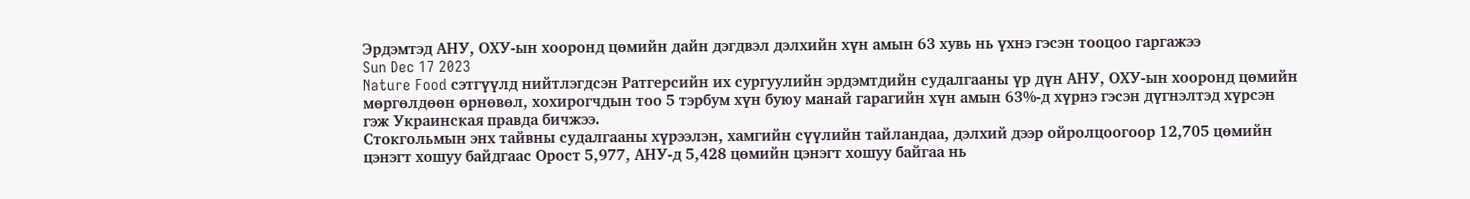Эрдэмтэд АНУ, ОХУ-ын хооронд цөмийн дайн дэгдвэл дэлхийн хүн амын 63 хувь нь үхнэ гэсэн тооцоо гаргажээ
Sun Dec 17 2023
Nature Food сэтгүүлд нийтлэгдсэн Ратгерсийн их сургуулийн эрдэмтдийн судалгааны үр дүн АНУ, ОХУ-ын хооронд цөмийн мөргөлдөөн өрнөвөл, хохирогчдын тоо 5 тэрбум хүн буюу манай гарагийн хүн амын 63%-д хүрнэ гэсэн дүгнэлтэд хүрсэн гэж Украинская правда бичжээ.
Стокгольмын энх тайвны судалгааны хүрээлэн, хамгийн сүүлийн тайландаа, дэлхий дээр ойролцоогоор 12,705 цөмийн цэнэгт хошуу байдгаас Орост 5,977, АНУ-д 5,428 цөмийн цэнэгт хошуу байгаа нь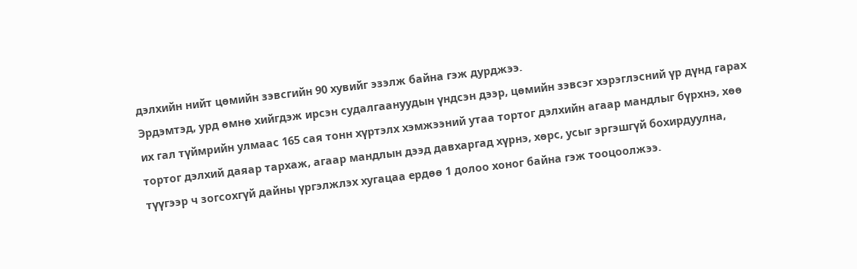дэлхийн нийт цөмийн зэвсгийн 90 хувийг эзэлж байна гэж дурджээ.
Эрдэмтэд, урд өмнө хийгдэж ирсэн судалгаануудын үндсэн дээр, цөмийн зэвсэг хэрэглэсний үр дүнд гарах их гал түймрийн улмаас 165 сая тонн хүртэлх хэмжээний утаа тортог дэлхийн агаар мандлыг бүрхнэ, хөө тортог дэлхий даяар тархаж, агаар мандлын дээд давхаргад хүрнэ, хөрс, усыг эргэшгүй бохирдуулна, түүгээр ч зогсохгүй дайны үргэлжлэх хугацаа ердөө 1 долоо хоног байна гэж тооцоолжээ.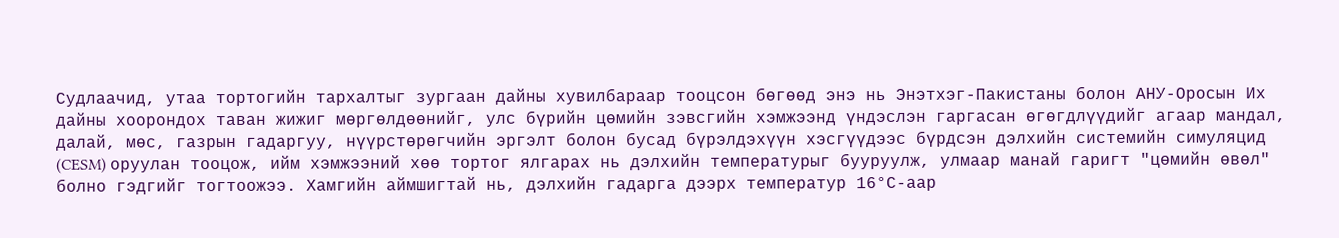Судлаачид, утаа тортогийн тархалтыг зургаан дайны хувилбараар тооцсон бөгөөд энэ нь Энэтхэг-Пакистаны болон АНУ-Оросын Их дайны хоорондох таван жижиг мөргөлдөөнийг, улс бүрийн цөмийн зэвсгийн хэмжээнд үндэслэн гаргасан өгөгдлүүдийг агаар мандал, далай, мөс, газрын гадаргуу, нүүрстөрөгчийн эргэлт болон бусад бүрэлдэхүүн хэсгүүдээс бүрдсэн дэлхийн системийн симуляцид (CESM) оруулан тооцож, ийм хэмжээний хөө тортог ялгарах нь дэлхийн температурыг бууруулж, улмаар манай гаригт "цөмийн өвөл" болно гэдгийг тогтоожээ. Хамгийн аймшигтай нь, дэлхийн гадарга дээрх температур 16°С-аар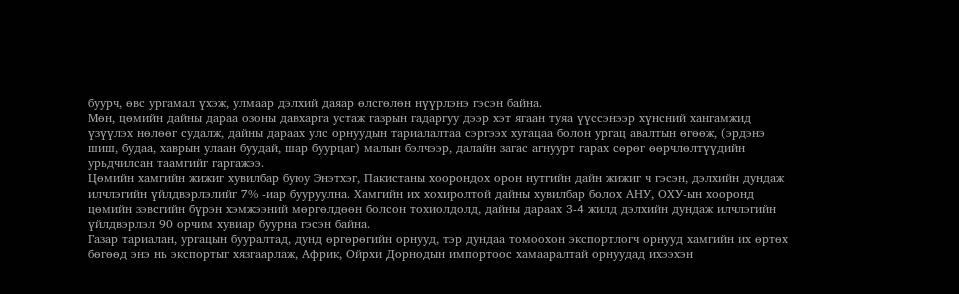буурч, өвс ургамал үхэж, улмаар дэлхий даяар өлсгөлөн нүүрлэнэ гэсэн байна.
Мөн, цөмийн дайны дараа озоны давхарга устаж газрын гадаргуу дээр хэт ягаан туяа үүссэнээр хүнсний хангамжид үзүүлэх нөлөөг судалж, дайны дараах улс орнуудын тариалалтаа сэргээх хугацаа болон ургац авалтын өгөөж, (эрдэнэ шиш, будаа, хаврын улаан буудай, шар буурцаг) малын бэлчээр, далайн загас агнуурт гарах сөрөг өөрчлөлтүүдийн урьдчилсан таамгийг гаргажээ.
Цөмийн хамгийн жижиг хувилбар буюу Энэтхэг, Пакистаны хоорондох орон нутгийн дайн жижиг ч гэсэн, дэлхийн дундаж илчлэгийн үйлдвэрлэлийг 7% -иар бууруулна. Хамгийн их хохиролтой дайны хувилбар болох АНУ, ОХУ-ын хооронд цөмийн зэвсгийн бүрэн хэмжээний мөргөлдөөн болсон тохиолдолд, дайны дараах 3-4 жилд дэлхийн дундаж илчлэгийн үйлдвэрлэл 90 орчим хувиар буурна гэсэн байна.
Газар тариалан, ургацын бууралтад, дунд өргөрөгийн орнууд, тэр дундаа томоохон экспортлогч орнууд хамгийн их өртөх бөгөөд энэ нь экспортыг хязгаарлаж, Африк, Ойрхи Дорнодын импортоос хамааралтай орнуудад ихээхэн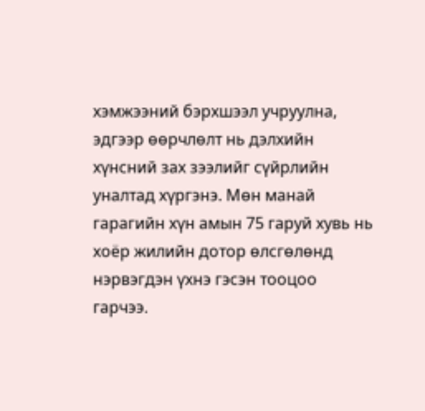хэмжээний бэрхшээл учруулна, эдгээр өөрчлөлт нь дэлхийн хүнсний зах зээлийг сүйрлийн уналтад хүргэнэ. Мөн манай гарагийн хүн амын 75 гаруй хувь нь хоёр жилийн дотор өлсгөлөнд нэрвэгдэн үхнэ гэсэн тооцоо гарчээ.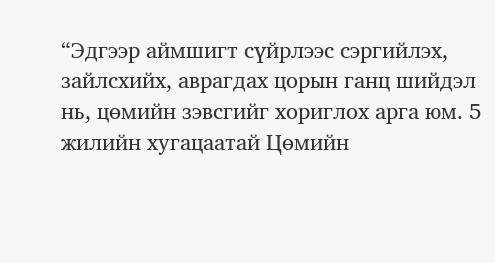“Эдгээр аймшигт сүйрлээс сэргийлэх, зайлсхийх, аврагдах цорын ганц шийдэл нь, цөмийн зэвсгийг хориглох арга юм. 5 жилийн хугацаатай Цөмийн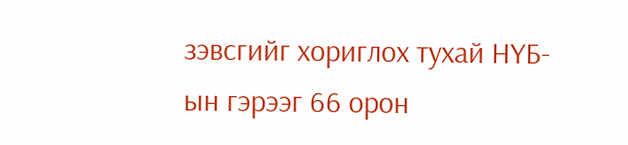зэвсгийг хориглох тухай НҮБ-ын гэрээг 66 орон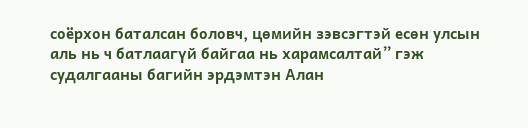соёрхон баталсан боловч, цөмийн зэвсэгтэй есөн улсын аль нь ч батлаагүй байгаа нь харамсалтай” гэж судалгааны багийн эрдэмтэн Алан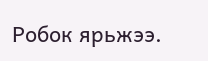Робок ярьжээ.